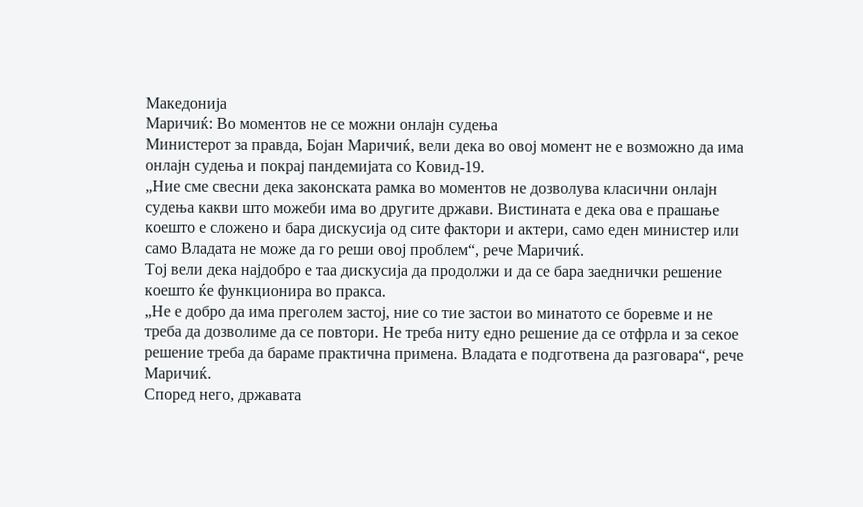Македонија
Маричиќ: Во моментов не се можни онлајн судења
Министерот за правда, Бојан Маричиќ, вели дека во овој момент не е возможно да има онлајн судења и покрај пандемијата со Ковид-19.
„Ние сме свесни дека законската рамка во моментов не дозволува класични онлајн судења какви што можеби има во другите држави. Вистината е дека ова е прашање коешто е сложено и бара дискусија од сите фактори и актери, само еден министер или само Владата не може да го реши овој проблем“, рече Маричиќ.
Тој вели дека најдобро е таа дискусија да продолжи и да се бара заеднички решение коешто ќе функционира во пракса.
„Не е добро да има преголем застој, ние со тие застои во минатото се боревме и не треба да дозволиме да се повтори. Не треба ниту едно решение да се отфрла и за секое решение треба да бараме практична примена. Владата е подготвена да разговара“, рече Маричиќ.
Според него, државата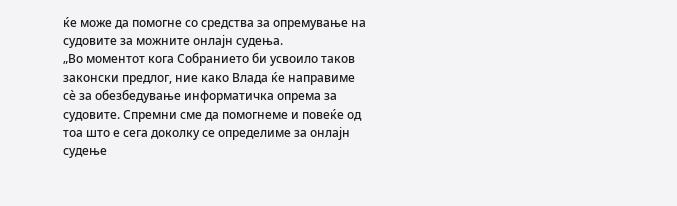ќе може да помогне со средства за опремување на судовите за можните онлајн судења.
„Во моментот кога Собранието би усвоило таков законски предлог, ние како Влада ќе направиме сè за обезбедување информатичка опрема за судовите. Спремни сме да помогнеме и повеќе од тоа што е сега доколку се определиме за онлајн судење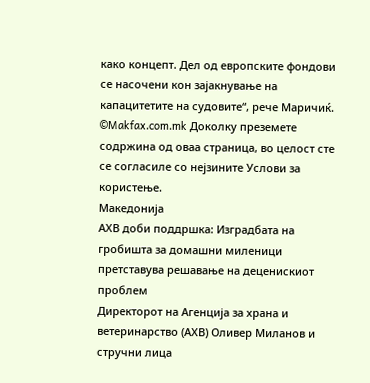како концепт. Дел од европските фондови се насочени кон зајакнување на капацитетите на судовите“, рече Маричиќ.
©Makfax.com.mk Доколку преземете содржина од оваа страница, во целост сте се согласиле со нејзините Услови за користење.
Македонија
АХВ доби поддршка: Изградбата на гробишта за домашни миленици претставува решавање на деценискиот проблем
Директорот на Агенција за храна и ветеринарство (АХВ) Оливер Миланов и стручни лица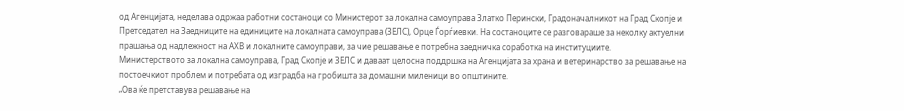од Агенцијата, неделава одржаа работни состаноци со Министерот за локална самоуправа Златко Перински, Градоначалникот на Град Скопје и Претседател на Заедниците на единиците на локалната самоуправа (ЗЕЛС), Орце Ѓорѓиевки. На состаноците се разговараше за неколку актуелни прашања од надлежност на АХВ и локалните самоуправи, за чие решавање е потребна заедничка соработка на институциите.
Министерството за локална самоуправа, Град Скопје и ЗЕЛС и даваат целосна поддршка на Агенцијата за храна и ветеринарство за решавање на постоечкиот проблем и потребата од изградба на гробишта за домашни миленици во општините.
„Ова ќе претставува решавање на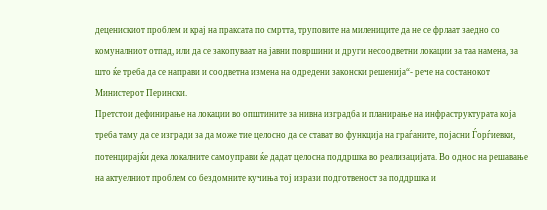деценискиот проблем и крај на праксата по смртта, труповите на милениците да не се фрлаат заедно со комуналниот отпад, или да се закопуваат на јавни површини и други несоодветни локации за таа намена, за што ќе треба да се направи и соодветна измена на одредени законски решенија“- рече на состанокот Министерот Перински.
Претстои дефинирање на локации во општините за нивна изградба и планирање на инфраструктурата која треба таму да се изгради за да може тие целосно да се стават во функција на граѓаните, појасни Ѓорѓиевки, потенцирајќи дека локалните самоуправи ќе дадат целосна поддршка во реализацијата. Во однос на решавање на актуелниот проблем со бездомните кучиња тој изрази подготвеност за поддршка и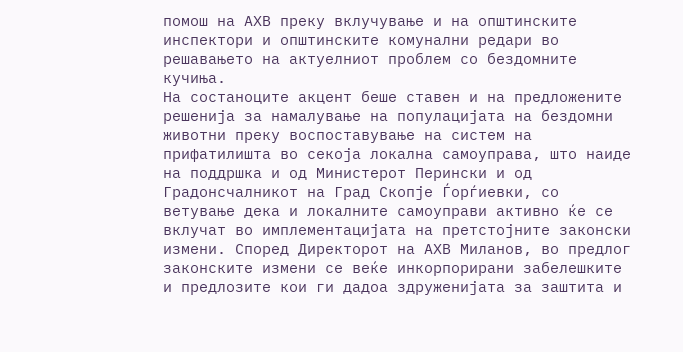помош на АХВ преку вклучување и на општинските инспектори и општинските комунални редари во решавањето на актуелниот проблем со бездомните кучиња.
На состаноците акцент беше ставен и на предложените решенија за намалување на популацијата на бездомни животни преку воспоставување на систем на прифатилишта во секоја локална самоуправа, што наиде на поддршка и од Министерот Перински и од Градонсчалникот на Град Скопје Ѓорѓиевки, со ветување дека и локалните самоуправи активно ќе се вклучат во имплементацијата на претстојните законски измени. Според Директорот на АХВ Миланов, во предлог законските измени се веќе инкорпорирани забелешките и предлозите кои ги дадоа здруженијата за заштита и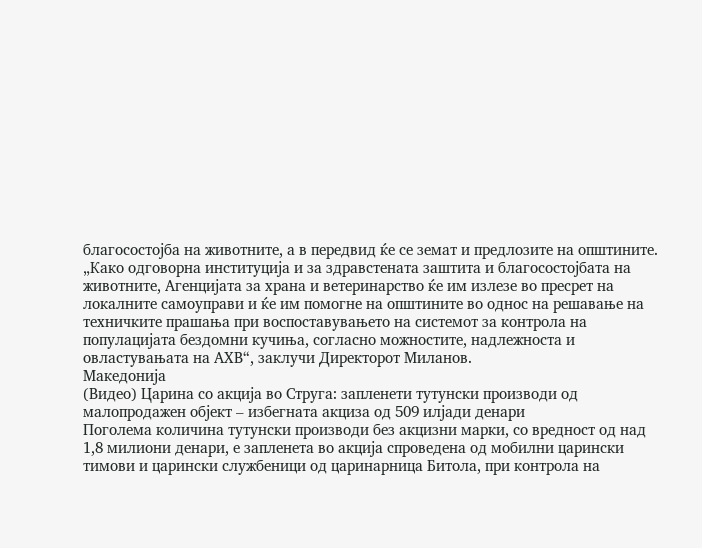благосостојба на животните, а в передвид ќе се земат и предлозите на општините.
„Како одговорна институција и за здравстената заштита и благосостојбата на животните, Агенцијата за храна и ветеринарство ќе им излезе во пресрет на локалните самоуправи и ќе им помогне на општините во однос на решавање на техничките прашања при воспоставувањето на системот за контрола на популацијата бездомни кучиња, согласно можностите, надлежноста и овластувањата на АХВ“, заклучи Директорот Миланов.
Македонија
(Видео) Царина со акција во Струга: запленети тутунски производи од малопродажен објект – избегната акциза од 509 илјади денари
Поголема количина тутунски производи без акцизни марки, со вредност од над 1,8 милиони денари, е запленета во акција спроведена од мобилни царински тимови и царински службеници од царинарница Битола, при контрола на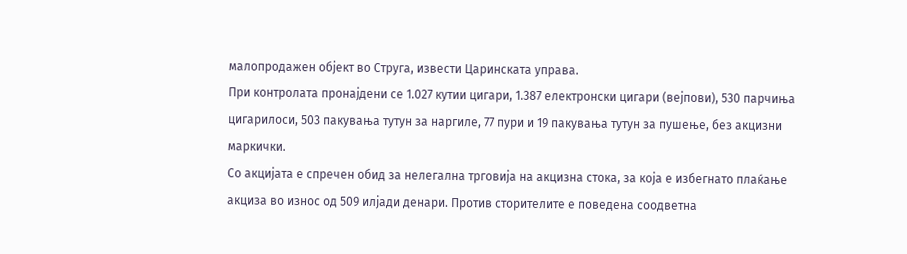малопродажен објект во Струга, извести Царинската управа.
При контролата пронајдени се 1.027 кутии цигари, 1.387 електронски цигари (вејпови), 530 парчиња цигарилоси, 503 пакувања тутун за наргиле, 77 пури и 19 пакувања тутун за пушење, без акцизни маркички.
Со акцијата е спречен обид за нелегална трговија на акцизна стока, за која е избегнато плаќање акциза во износ од 509 илјади денари. Против сторителите е поведена соодветна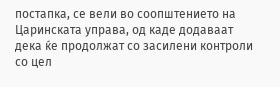постапка, се вели во соопштението на Царинската управа, од каде додаваат дека ќе продолжат со засилени контроли со цел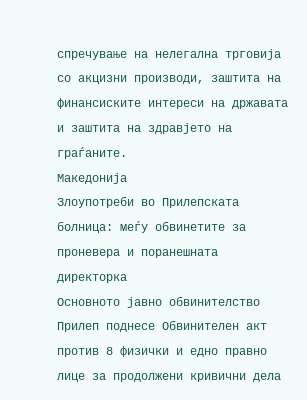спречување на нелегална трговија со акцизни производи, заштита на финансиските интереси на државата и заштита на здравјето на граѓаните.
Македонија
Злоупотреби во Прилепската болница: меѓу обвинетите за проневера и поранешната директорка
Основното јавно обвинителство Прилеп поднесе Обвинителен акт против 8 физички и едно правно лице за продолжени кривични дела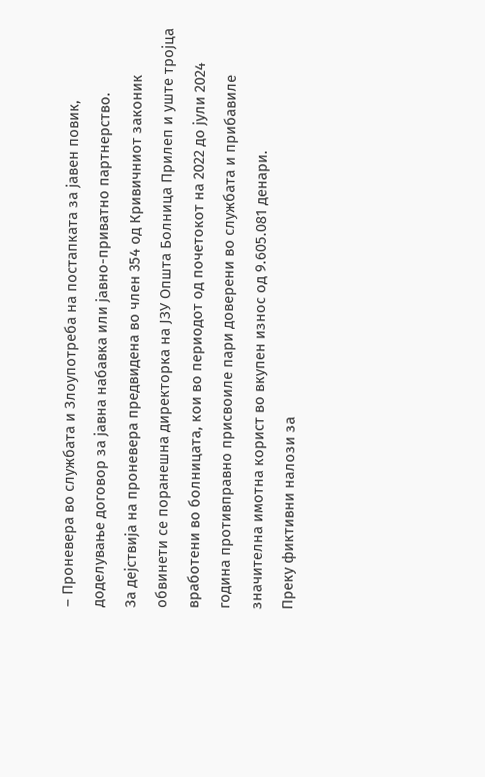– Проневера во службата и Злоупотреба на постапката за јавен повик, доделување договор за јавна набавка или јавно-приватно партнерство.
За дејствија на проневера предвидена во член 354 од Кривичниот законик обвинети се поранешна директорка на ЈЗУ Општа Болница Прилеп и уште тројца вработени во болницата, кои во периодот од почетокот на 2022 до јули 2024 година противправно присвоиле пари доверени во службата и прибавиле значителна имотна корист во вкупен износ од 9.605.081 денари.
Преку фиктивни налози за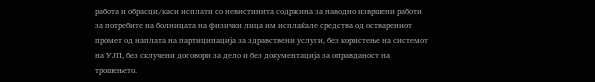работа и обрасци/каси исплати со невистинита содржина за наводно извршени работи за потребите на болницата на физички лица им исплаќале средства од остварениот промет од наплата на партиципација за здравствени услуги, без користење на системот на УЈП, без склучени договори за дело и без документација за оправданост на трошењето.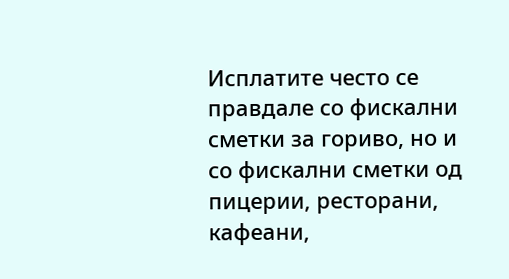Исплатите често се правдале со фискални сметки за гориво, но и со фискални сметки од пицерии, ресторани, кафеани,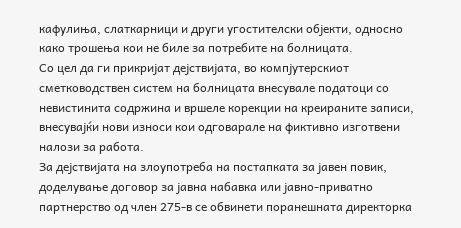кафулиња, слаткарници и други угостителски објекти, односно како трошења кои не биле за потребите на болницата.
Со цел да ги прикријат дејствијата, во компјутерскиот сметководствен систем на болницата внесувале податоци со невистинита содржина и вршеле корекции на креираните записи, внесувајќи нови износи кои одговарале на фиктивно изготвени налози за работа.
За дејствијата на злоупотреба на постапката за јавен повик, доделување договор за јавна набавка или јавно-приватно партнерство од член 275-в се обвинети поранешната директорка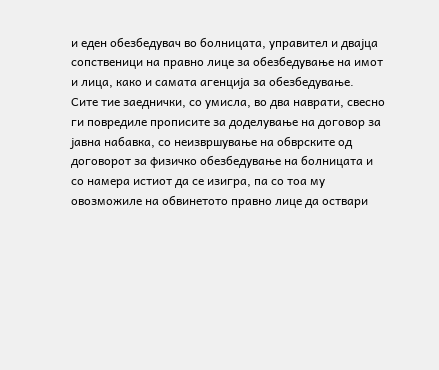и еден обезбедувач во болницата, управител и двајца сопственици на правно лице за обезбедување на имот и лица, како и самата агенција за обезбедување.
Сите тие заеднички, со умисла, во два наврати, свесно ги повредиле прописите за доделување на договор за јавна набавка, со неизвршување на обврските од договорот за физичко обезбедување на болницата и со намера истиот да се изигра, па со тоа му овозможиле на обвинетото правно лице да оствари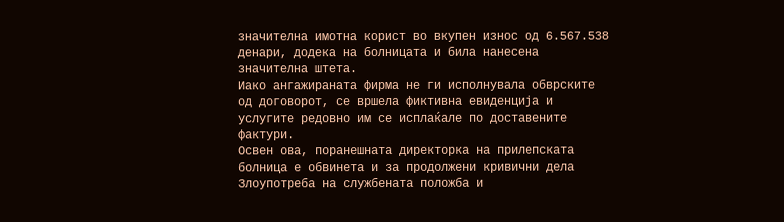значителна имотна корист во вкупен износ од 6.567.538 денари, додека на болницата и била нанесена значителна штета.
Иако ангажираната фирма не ги исполнувала обврските од договорот, се вршела фиктивна евиденција и услугите редовно им се исплаќале по доставените фактури.
Освен ова, поранешната директорка на прилепската болница е обвинета и за продолжени кривични дела Злоупотреба на службената положба и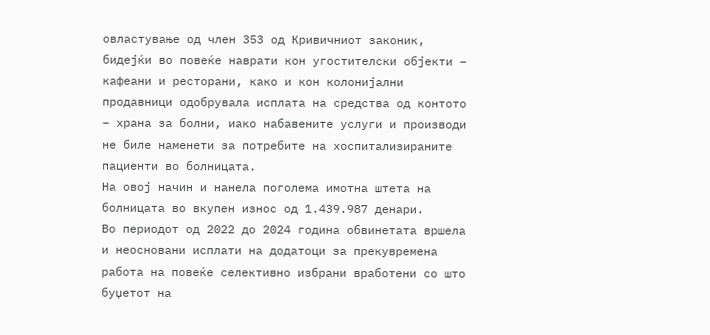овластување од член 353 од Кривичниот законик, бидејќи во повеќе наврати кон угостителски објекти – кафеани и ресторани, како и кон колонијални продавници одобрувала исплата на средства од контото – храна за болни, иако набавените услуги и производи не биле наменети за потребите на хоспитализираните пациенти во болницата.
На овој начин и нанела поголема имотна штета на болницата во вкупен износ од 1.439.987 денари.
Во периодот од 2022 до 2024 година обвинетата вршела и неосновани исплати на додатоци за прекувремена работа на повеќе селективно избрани вработени со што буџетот на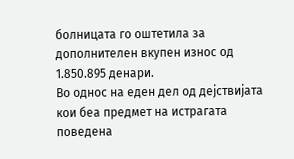болницата го оштетила за дополнителен вкупен износ од 1.850.895 денари.
Во однос на еден дел од дејствијата кои беа предмет на истрагата поведена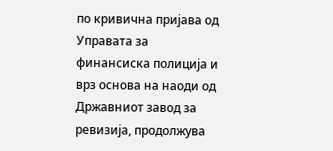по кривична пријава од Управата за финансиска полиција и врз основа на наоди од Државниот завод за ревизија, продолжува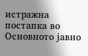истражна постапка во Основното јавно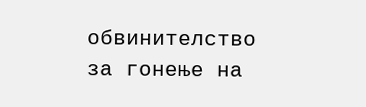обвинителство за гонење на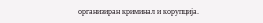организиран криминал и корупција.